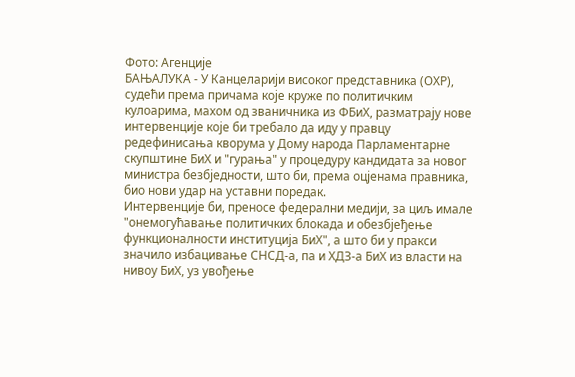Фото: Агенције
БАЊАЛУКА - У Канцеларији високог представника (ОХР), судећи према причама које круже по политичким кулоарима, махом од званичника из ФБиХ, разматрају нове интервенције које би требало да иду у правцу редефинисања кворума у Дому народа Парламентарне скупштине БиХ и "гурања" у процедуру кандидата за новог министра безбједности, што би, према оцјенама правника, био нови удар на уставни поредак.
Интервенције би, преносе федерални медији, за циљ имале "онемогућавање политичких блокада и обезбјеђење функционалности институција БиХ", а што би у пракси значило избацивање СНСД-а, па и ХДЗ-а БиХ из власти на нивоу БиХ, уз увођење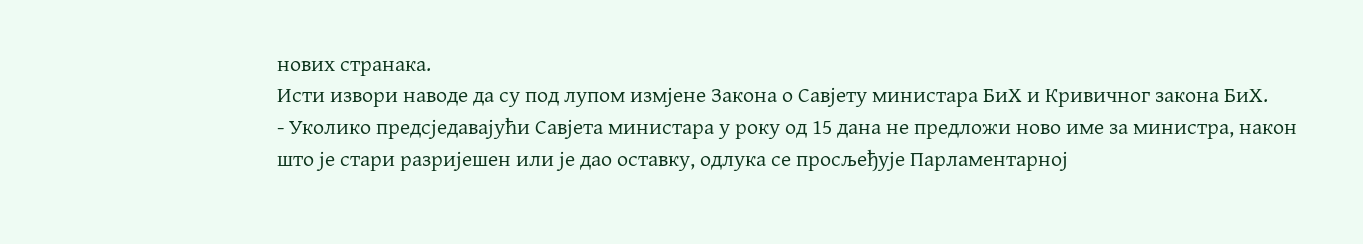нових странака.
Исти извори наводе да су под лупом измјене Закона о Савјету министара БиХ и Кривичног закона БиХ.
- Уколико предсједавајући Савјета министара у року од 15 дана не предложи ново име за министра, након што је стари разријешен или је дао оставку, одлука се просљеђује Парламентарној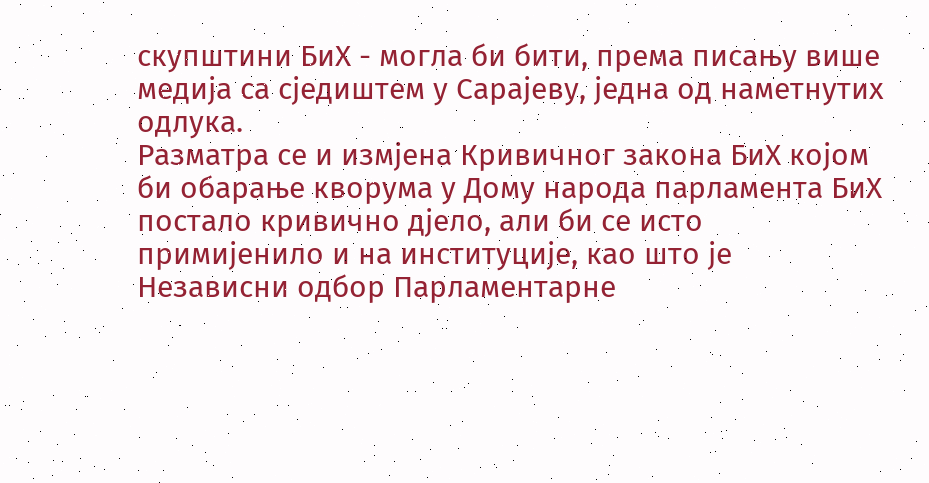скупштини БиХ - могла би бити, према писању више медија са сједиштем у Сарајеву, једна од наметнутих одлука.
Разматра се и измјена Кривичног закона БиХ којом би обарање кворума у Дому народа парламента БиХ постало кривично дјело, али би се исто примијенило и на институције, као што је Независни одбор Парламентарне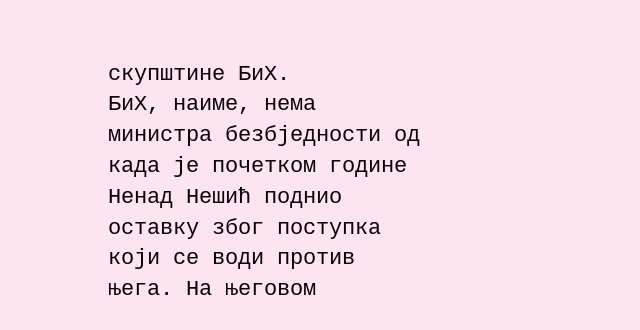скупштине БиХ.
БиХ, наиме, нема министра безбједности од када је почетком године Ненад Нешић поднио оставку због поступка који се води против њега. На његовом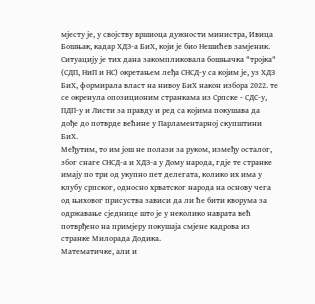мјесту је, у својству вршиоца дужности министра, Ивица Бошњак, кадар ХДЗ-а БиХ, који је био Нешићев замјеник.
Ситуацију је тих дана закомпликовала бошњачка "тројка" (СДП, НиП и НС) окретањем леђа СНСД-у са којим је, уз ХДЗ БиХ, формирала власт на нивоу БиХ након избора 2022. те се окренула опозиционим странкама из Српске - СДС-у, ПДП-у и Листи за правду и ред са којима покушава да дође до потврде већине у Парламентарној скупштини БиХ.
Међутим, то им још не полази за руком, између осталог, због снаге СНСД-а и ХДЗ-а у Дому народа, гдје те странке имају по три од укупно пет делегата, колико их има у клубу српског, односно хрватског народа на основу чега од њиховог присуства зависи да ли ће бити кворума за одржавање сједнице што је у неколико наврата већ потврђено на примјеру покушаја смјене кадрова из странке Милорада Додика.
Математичке, али и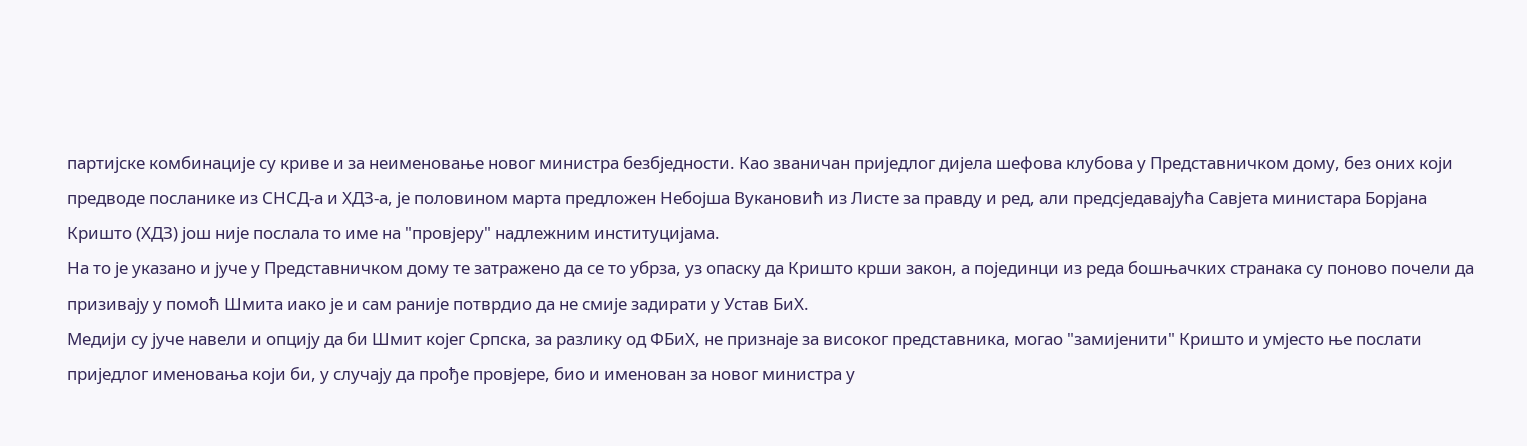партијске комбинације су криве и за неименовање новог министра безбједности. Као званичан приједлог дијела шефова клубова у Представничком дому, без оних који предводе посланике из СНСД-а и ХДЗ-а, је половином марта предложен Небојша Вукановић из Листе за правду и ред, али предсједавајућа Савјета министара Борјана Кришто (ХДЗ) још није послала то име на "провјеру" надлежним институцијама.
На то је указано и јуче у Представничком дому те затражено да се то убрза, уз опаску да Кришто крши закон, а појединци из реда бошњачких странака су поново почели да призивају у помоћ Шмита иако је и сам раније потврдио да не смије задирати у Устав БиХ.
Медији су јуче навели и опцију да би Шмит којег Српска, за разлику од ФБиХ, не признаје за високог представника, могао "замијенити" Кришто и умјесто ње послати приједлог именовања који би, у случају да прође провјере, био и именован за новог министра у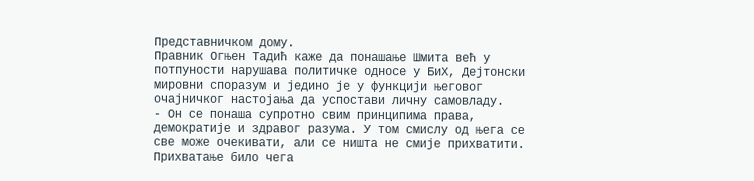Представничком дому.
Правник Огњен Тадић каже да понашање Шмита већ у потпуности нарушава политичке односе у БиХ, Дејтонски мировни споразум и једино је у функцији његовог очајничког настојања да успостави личну самовладу.
- Он се понаша супротно свим принципима права, демократије и здравог разума. У том смислу од њега се све може очекивати, али се ништа не смије прихватити. Прихватање било чега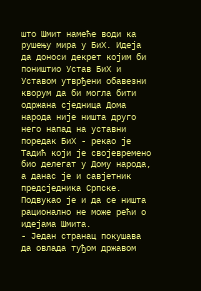што Шмит намеће води ка рушењу мира у БиХ. Идеја да доноси декрет којим би поништио Устав БиХ и Уставом утврђени обавезни кворум да би могла бити одржана сједница Дома народа није ништа друго него напад на уставни поредак БиХ - рекао је Тадић који је својевремено био делегат у Дому народа, а данас је и савјетник предсједника Српске.
Подвукао је и да се ништа рационално не може рећи о идејама Шмита.
- Један странац покушава да овлада туђом државом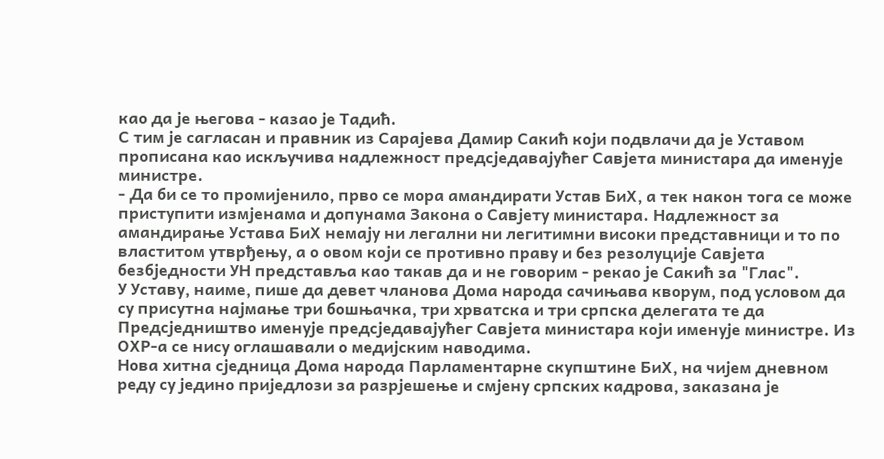као да је његова - казао је Тадић.
С тим је сагласан и правник из Сарајева Дамир Сакић који подвлачи да је Уставом прописана као искључива надлежност предсједавајућег Савјета министара да именује министре.
- Да би се то промијенило, прво се мора амандирати Устав БиХ, а тек након тога се може приступити измјенама и допунама Закона о Савјету министара. Надлежност за амандирање Устава БиХ немају ни легални ни легитимни високи представници и то по властитом утврђењу, а о овом који се противно праву и без резолуције Савјета безбједности УН представља као такав да и не говорим - рекао је Сакић за "Глас".
У Уставу, наиме, пише да девет чланова Дома народа сачињава кворум, под условом да су присутна најмање три бошњачка, три хрватска и три српска делегата те да Предсједништво именује предсједавајућег Савјета министара који именује министре. Из ОХР-а се нису оглашавали о медијским наводима.
Нова хитна сједница Дома народа Парламентарне скупштине БиХ, на чијем дневном реду су једино приједлози за разрјешење и смјену српских кадрова, заказана је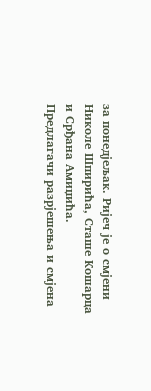за понедјељак. Ријеч је о смјени Николе Шпирића, Сташе Кошарца и Срђана Амиџића.
Предлагачи разрјешења и смјена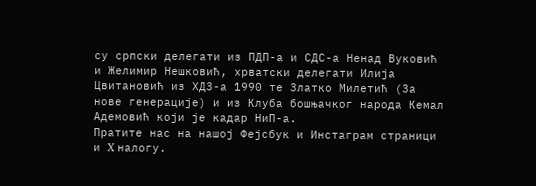су српски делегати из ПДП-а и СДС-а Ненад Вуковић и Желимир Нешковић, хрватски делегати Илија Цвитановић из ХДЗ-а 1990 те Златко Милетић (За нове генерације) и из Клуба бошњачког народа Кемал Адемовић који је кадар НиП-а.
Пратите нас на нашој Фејсбук и Инстаграм страници и X налогу.